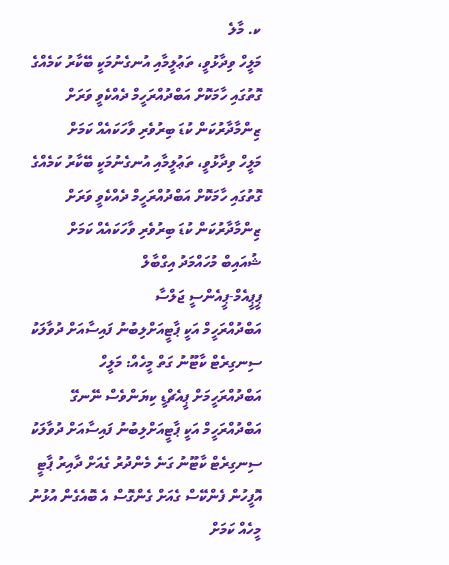ކ. މާލެ
މަލީހް ވިދާޅުވީ، ތަޢުލީމާއި އުނގެނުމަކީ ބޭކާރު ކަމެއްގެ ގޮތުގައި ހާމަކޮށް އަބްދުއްރަހީމް ދެއްކެވީ ވަރަށް ޒިންމާދާރުކަން ކުޑަ ބިރުވެރި ވާހަކައެއް ކަމަށް
މަލީހް ވިދާޅުވީ، ތަޢުލީމާއި އުނގެނުމަކީ ބޭކާރު ކަމެއްގެ ގޮތުގައި ހާމަކޮށް އަބްދުއްރަހީމް ދެއްކެވީ ވަރަށް ޒިންމާދާރުކަން ކުޑަ ބިރުވެރި ވާހަކައެއް ކަމަށް
ޝުއައިބް މުހައްމަދު އިގްބާލް
ޕީޕީއެމް-ޕީއެންސީ ޖަލްސާ
އަބްދުއްރަހީމް އަކީ ޕާޓީއަށްލިބުނު ފައިސާއަށް ދުވާލަކު ސިނގިރެޓް ކާޓޫނު ގަތް މީހެއް: މަލީހް
އަބްދުއްރަހީމަށް ޕީއެޗްޑީ ކިޔަންވެސް ނޭނގޭ
އަބްދުއްރަހީމް އަކީ ޕާޓީއަށްލިބުނު ފައިސާއަށް ދުވާލަކު ސިނގިރެޓް ކާޓޫނު ގަނެ މެންދުރު ގެއަށް ދާއިރު ޕާޓީ އޮފީހުން ފެންކޭސް ގެއަށް ގެންގޮސް އެ ބޮއެގެން އުޅުނު މީހެއް ކަމަށް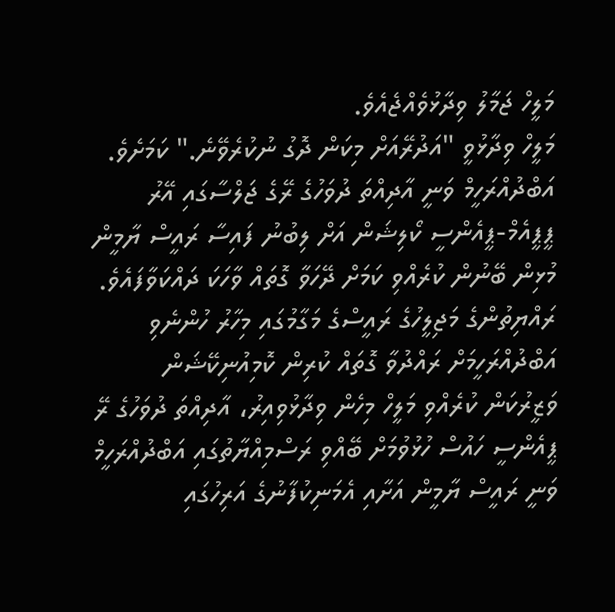މަލީހް ޖަމާލު ވިދާޅުވެއްޖެއެވެ.
މަލީހް ވިދާޅުވީ "އަދުރޭއަށް މިކަން ދޮގު ނުކުރެވޭނެ." ކަމަށެވެ.
އަބްދުއްރަހީމް ވަނީ އާދިއްތަ ދުވަހުގެ ރޭގެ ޖަލްސާގައި އޭރު ޕީޕީއެމް-ޕީއެންސީ ކޯލިޝަން އަށް ލިބުނު ފައިސާ ރައީސް ޔާމީން މުޅިން ބޭނުން ކުރެއްވި ކަމަށް ދޭހަވާ ގޮތައް ވާހަކަ ދައްކަވާފައެވެ.
ރައްޔިތުންގެ މަޖިލީހުގެ ރައީސްގެ މަގާމުގައި މިހާރު ހުންނެވި އަބްދުއްރަހީމަށް ރައްދުވާ ގޮތައް ކުރިން ކޮމިއުނިކޭޝަން ވަޒީރުކަން ކުރެއްވި މަލީހް މިހެން ވިދާޅުވިއިރު، އާދިއްތަ ދުވަހުގެ ރޭ ޕީއެންސީ ހައުސް ހުޅުވުމަށް ބޭއްވި ރަސްމިއްޔާތުގައި އަބްދުއްރަހީމް ވަނީ ރައީސް ޔާމީން އަށާއި އެމަނިކުފާނުގެ އަރިހުގައި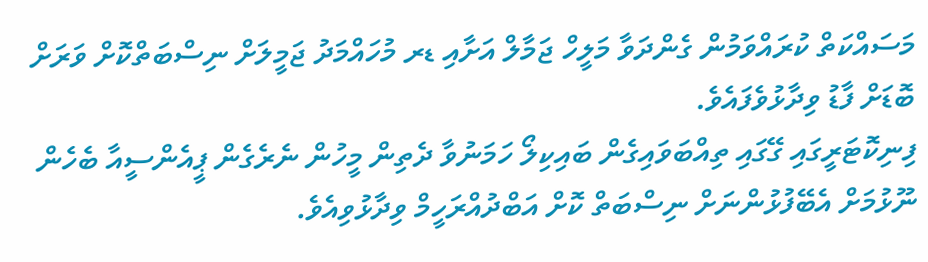މަސައްކަތް ކުރައްވަމުން ގެންދަވާ މަލީހް ޖަމާލް އަށާއި ޑރ މުހައްމަދު ޖަމީލަށް ނިސްބަތްކޮށް ވަރަށް ބޮޑަށް ފާޑު ވިދާޅުވެފައެވެ.
ފިނިކޮޓަރީގައި ގޭގައި ތިއްބަވައިގެން ބައިކިލޯ ހަމަނުވާ ދެތިން މީހުން ނެރެގެން ޕީއެންސީއާ ބެހެން ނޫޅުމަށް އެބޭފުޅުންނަށް ނިސްބަތް ކޮށް އަބްދުއްރަހީމް ވިދާޅުވިއެވެ.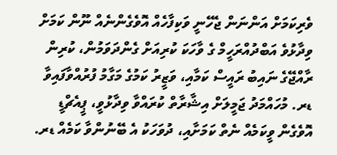ވެރިކަމަށް އަންނަން ޖެހޭނީ ވަކިފާހެއް އޮވެގެންނެއް ނޫން ކަމަށް ވިދާޅުވެ އަބްދުއްރަހީމް ގެ ވާހަކަ ކުރިއަށް ގެންދަވަމުން، ކުރިން ރާއްޖޭގެ ނައިބު ރައީސް ކަމާއި، ވަޒީރު ކަމުގެ މަގާމު ފުރުއްވާފައިވާ ޑރ. މުހައްމަދު ޖަމީލަށް އިޝާރާތް ކުރައްވާ ވިދާޅުވީ، ޕީއެޗްޑީ އޮވެގެން ވީކަމެއް ނެތް ކަމަށާއި، ދުވަހަކު އެ ބޭނުންވާ ކަމެއް ޑރ.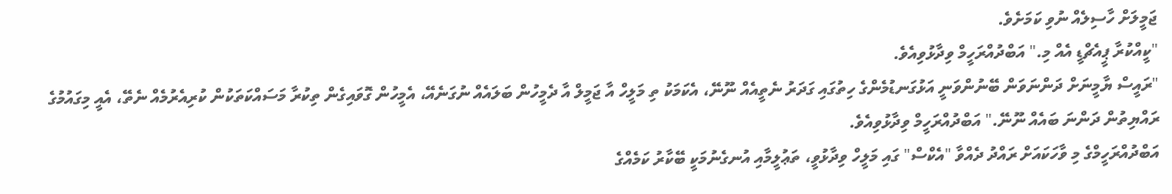ޖަމީލަށް ހާސިލެއް ނުވި ކަމަށެވެ.
"ކީއްކުރާ ޕީއެޗްޑީ އެއް މި." އަބްދުއްރަހީމް ވިދާޅުވިއެވެ.
"ރައީސް ޔާމީނަށް ދަންނަވަން ބޭނުންވަނީ އަޅުގަނޑުމެންގެ ހިތުގައި ގަދަރު ނެތީއެއް ނޫނޭ، އެކަމަކު ތި މަލީހް އާ ޖަމީލް އާ ދެމީހުން ބަލައެއް ނުގަނެއޭ، އެމީހުން ގޮވައިގެން ތިކުރާ މަސައްކަތަކުން ކުރިއެރުމެއް ނެތޭ، އެއީ މިގައުމުގެ ރައްޔިތުން ދަންނަ ބައެއް ނޫނޭ." އަބްދުއްރަހީމް ވިދާޅުވިއެވެ.
އަބްދުއްރަހީމްގެ މި ވާހަކައަށް ރައްދު ދެއްވާ "އެކްސް" ގައި މަލީހް ވިދާޅުވީ، ތަޢުލީމާއި އުނގެނުމަކީ ބޭކާރު ކަމެއްގެ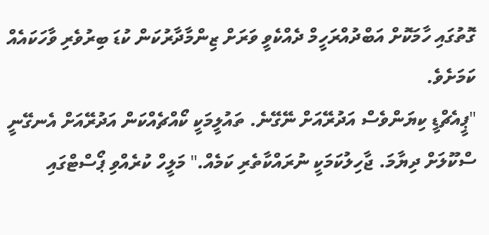ގޮތުގައި ހާމަކޮށް އަބްދުއްރަހީމް ދެއްކެވީ ވަރަށް ޒިންމާދާރުކަން ކުޑަ ބިރުވެރި ވާހަކައެއް ކަމަށެވެ.
"ޕީއެޗްޑީ ކިޔަންވެސް އަދުރޭއަށް ނޭގޭނެ. ތައުލީމަކީ ކޯއްޗެއްކަން އަދުރޭއަށް އެނގޭނީ ސްކޫލަށް ދިޔާމަ. ޖާހިލުކަމަކީ ނުރައްކާތެރި ކަމެއް." މަލީހް ކުރެއްވި ޕޯސްޓްގައި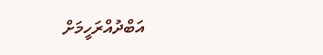އަބްދުއްރަހީމަށް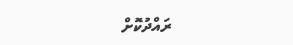ރައްދުކޮށް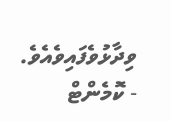ވިދާޅުވެފައިވެއެވެ.
- ކޮމެންޓް